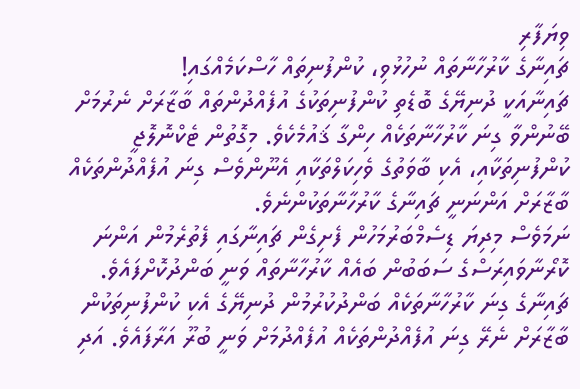ވިޔަފާރި
ޗައިނާގެ ކާރުހާނާތައް ނުހުޅުވި، ކުންފުނިތައް ހާސްކަމެއްގައި!
ޗައިނާއަކީ ދުނިޔޭގެ ބޮޑެތި ކުންފުނިތަކުގެ އުފެއްދުންތައް ބާޒާރަށް ނެރުމަށް ބޭނުންވާ ގިނަ ކާރުހާނާތަކެއް ހިންގާ ޤައުމެކެވެ. މިގޮތުން ޓެކްނޮލޮޖީ ކުންފުނިތަކާއި، އެކި ބާވަތުގެ ވެހިކަލްތަކާއި އެނޫންވެސް ގިނަ އުފެއްދުންތަކެއް ބާޒާރަށް އަންނަނީ ޗައިނާގެ ކާރުހާނާތަކުންނެވެ.
ނަމަވެސް މިދިޔަ ޑިސެމްބަރުމަހުން ފެށިގެން ޗައިނާގައި ފެތުރެމުން އަންނަ ކޮރޯނާވައިރަސްގެ ސަބަބުން ބައެއް ކާރުހާނާތައް ވަނީ ބަންދުކޮށްފައެވެ. ޗައިނާގެ ގިނަ ކާރުހާނާތަކެއް ބަންދުކުރުމުން ދުނިޔޭގެ އެކި ކުންފުނިތަކުން ބާޒާރަށް ނެރޭ ގިނަ އުފެއްދުންތަކެއް އުފެއްދުމަށް ވަނީ ބުރޫ އަރާފައެވެ. އަދި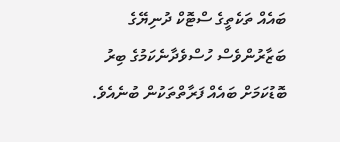ބައެއް ތަކެތީގެ ސްޓޮކް ދުނިޔޭގެ ބަޒާރުންވެސް ހުސްވެދާނެކަމުގެ ބިރު ބޮޑުކަމަށް ބައެއް ފަރާތްތަކުން ބުނެއެވެ.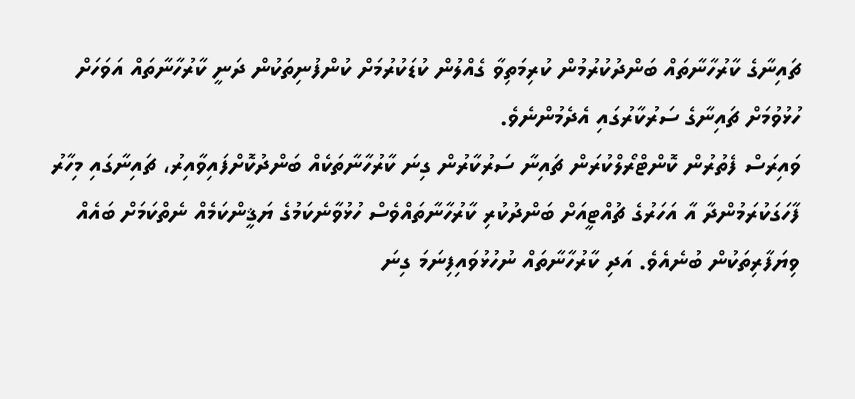ޗައިނާގެ ކާރުހާނާތައް ބަންދުކުރުމުން ކުރިމަތިވާ ގެއްލުން ކުޑަކުރުމަށް ކުންފުނިތަކުން ދަނީ ކާރުހާނާތައް އަވަހަށް ހުޅުވުމަށް ޗައިނާގެ ސަރުކާރުގައި އެދެމުންނެވެ.
ވައިރަސް ފެތުރުން ކޮންޓްރޯލްކުރަން ޗައިނާ ސަރުކާރުން ގިނަ ކާރުހާނާތަކެއް ބަންދުކޮށްފައިވާއިރު، ޗައިނާގައި މިހާރު ފާހަގަކުރަމުންދާ އާ އަހަރުގެ ޗުއްޓީއަށް ބަންދުކުރި ކާރުހާނާތައްވެސް ހުޅުވާނެކަމުގެ ޔަޤީންކަމެއް ނެތްކަމަށް ބައެއް ވިޔަފާރިތަކުން ބުނެއެވެ. އަދި ކާރުހާނާތައް ނުހުޅުވައިފިނަމަ ގިނަ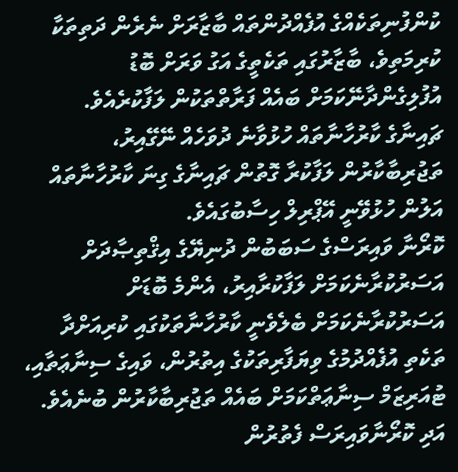ކުންފުނިތަކެއްގެ އުފެއްދުންތައް ބާޒާރަށް ނެރެން ދަތިތަކާ ކުރިމަތިވެ، ބާޒާރުގައި ތަކެތީގެ އަގު ވަރަށް ބޮޑު އުފުލިގެންދާނޭކަމަށް ބައެއް ފަރާތްތަކުން ލަފާކުރެއެވެ.
ޗައިނާގެ ކާރުހާނާތައް ހުޅުވާނެ ދުވަހެއް ނޭގޭއިރު، ތަޖުރިބާކާރުން ލަފާކުރާ ގޮތުން ޗައިނާގެ ގިނަ ކާރުހާނާތައް އަލުން ހުޅުވޭނީ އޭޕްރިލް ހިސާބުގައެވެ.
ކޮރޯނާ ވައިރަސްގެ ސަބަބުން ދުނިޔޭގެ އިޤްތިޞާދަށް އަސަރުކުރާނެކަމަށް ލަފާކުރާއިރު، އެންމެ ބޮޑަށް އަސަރުކުރާނެކަމަށް ބެލެވެނީ ކާރުހާނާތަކުގައި ކުރިއަށްދާ ތަކެތި އުފެއްދުމުގެ ވިޔަފާރިތަކުގެ އިތުރުން، ވައިގެ ސިނާޢަތާއި، ޓުއަރިޒަމް ސިނާޢަތްކަމަށް ބައެއް ތަޖުރިބާކާރުން ބުނެއެވެ. އަދި ކޮރޯނާވައިރަސް ފެތުރުން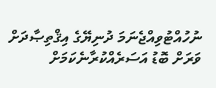ނުހުއްޓުވިއްޖެނަމަ ދުނިޔޭގެ އިޤްތިޞާދަށް ވަރަށް ބޮޑު އަސަރެއްކުރާނެކަމަށް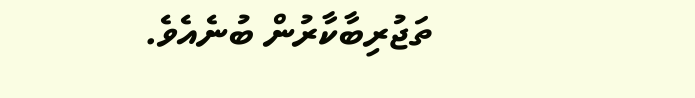ތަޖުރިބާކާރުން ބުނެއެވެ.